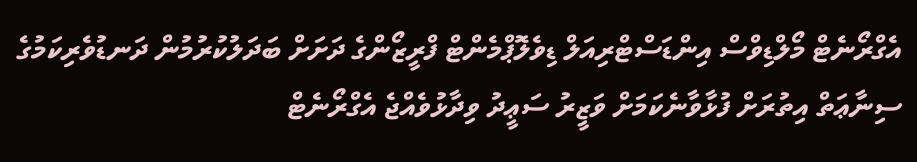އެގްރޯނެޓް މޯލްޑިވްސް އިންޑަސްޓްރިއަލް ޑިވެލޮޕްމެންޓް ފްރީޒޯންގެ ދަށަށް ބަދަލުކުރުމުން ދަނޑުވެރިކަމުގެ ސިނާޢަތް އިތުރަށް ފުޅާވާނެކަމަށް ވަޒީރު ސަޢީދު ވިދާޅުވެއްޖެ އެގްރޯނެޓް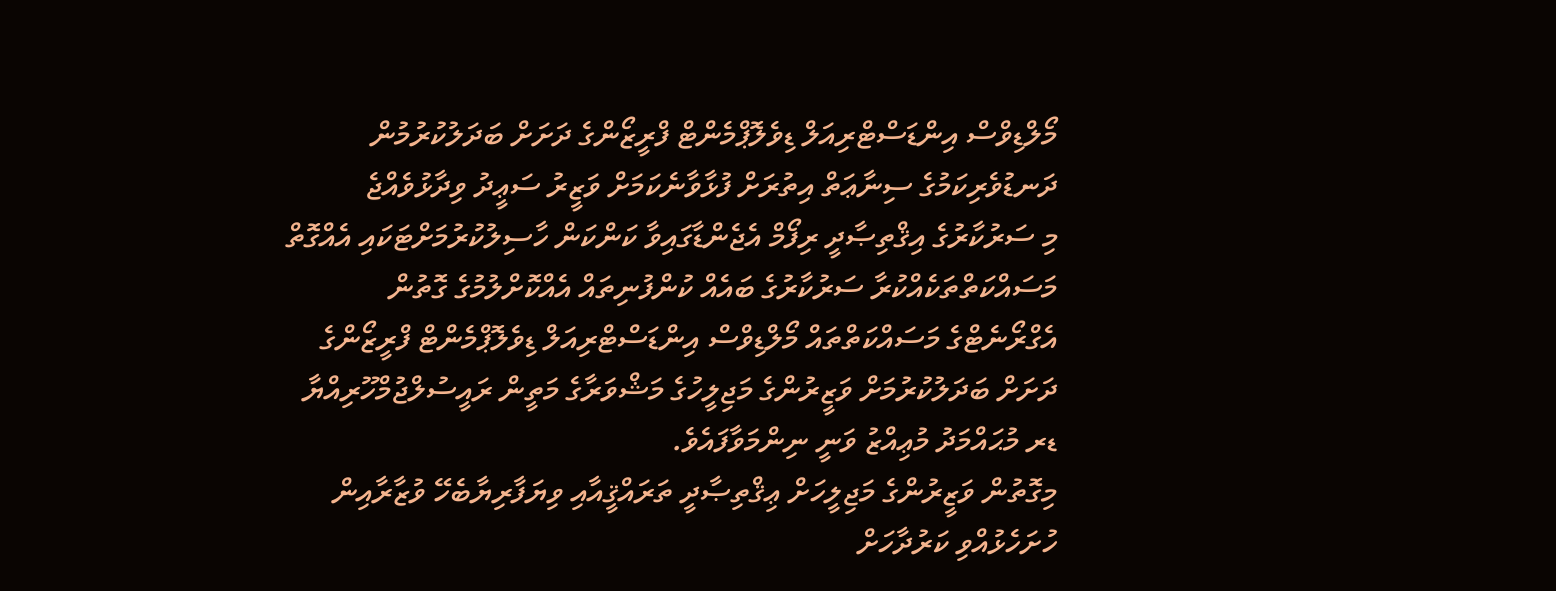މޯލްޑިވްސް އިންޑަސްޓްރިއަލް ޑިވެލޮޕްމެންޓް ފްރީޒޯންގެ ދަށަށް ބަދަލުކުރުމުން ދަނޑުވެރިކަމުގެ ސިނާޢަތް އިތުރަށް ފުޅާވާނެކަމަށް ވަޒީރު ސަޢީދު ވިދާޅުވެއްޖެ
މި ސަރުކާރުގެ އިޤްތިޞާދީ ރިފޯމް އެޖެންޑާގައިވާ ކަންކަން ހާސިލުކުރުމަށްޓަކައި އެއްގޮތް މަސައްކަތްތަކެއްކުރާ ސަރުކާރުގެ ބައެއް ކުންފުނިތައް އެއްކޮށްލުމުގެ ގޮތުން އެގްރޯނެޓްގެ މަސައްކަތްތައް މޯލްޑިވްސް އިންޑަސްޓްރިއަލް ޑިވެލޮޕްމެންޓް ފްރީޒޯންގެ ދަށަށް ބަދަލުކުރުމަށް ވަޒީރުންގެ މަޖިލީހުގެ މަޝްވަރާގެ މަތީން ރައީސުލްޖުމްހޫރިއްޔާ ޑރ މުޙައްމަދު މުޢިއްޒު ވަނީ ނިންމަވާފައެވެ.
މިގޮތުން ވަޒީރުންގެ މަޖިލީހަށް ޢިޤްތިޞާދީ ތަރައްޤީއާއި ވިޔަފާރިޔާބެހޭ ވުޒާރާއިން ހުށަހެޅުއްވި ކަރުދާހަށް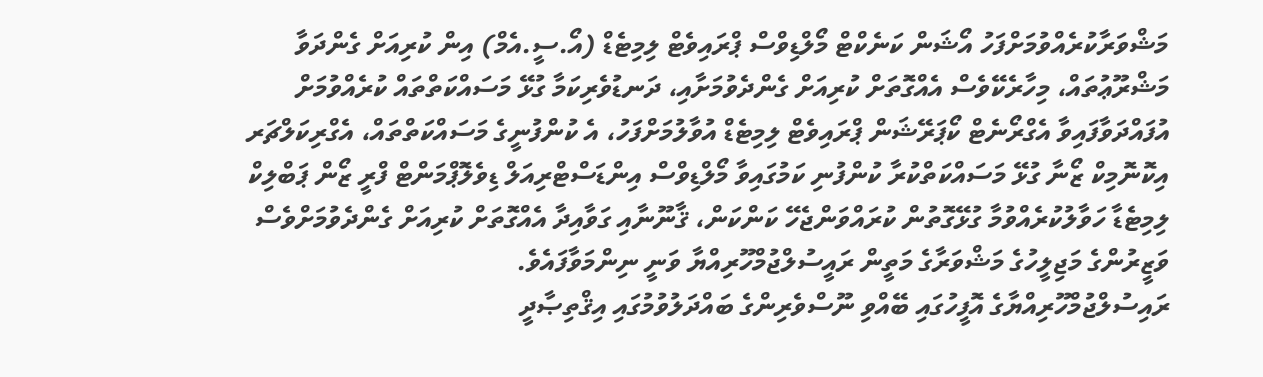މަޝްވަރާކުރެއްވުމަށްފަހު އޯޝަން ކަނެކްޓް މޯލްޑިވްސް ޕްރައިވެޓް ލިމިޓެޑް (އޯ.ސީ.އެމް) އިން ކުރިއަށް ގެންދަވާ މަޝްރޫޢުތައް، މިހާރެކޭވެސް އެއްގޮތަށް ކުރިއަށް ގެންދެވުމަށާއި، ދަނޑުވެރިކަމާ ގުޅޭ މަސައްކަތްތައް ކުރެއްވުމަށް އުފައްދަވާފައިވާ އެގްރޯނެޓް ކޯޕަރޭޝަން ޕްރައިވެޓް ލިމިޓެޑް އުވާލުމަށްފަހު، އެ ކުންފުނީގެ މަސައްކަތްތައް، އެގްރިކަލްޗަރ އިކޮނޮމިކް ޒޯނާ ގުޅޭ މަސައްކަތްކުރާ ކުންފުނި ކަމުގައިވާ މޯލްޑިވްސް އިންޑަސްޓްރިއަލް ޑިވެލޮޕްމަންޓް ފްރީ ޒޯން ޕަބްލިކް ލިމިޓެޑާ ހަވާލުކުރެއްވުމާ ގުޅޭގޮތުން ކުރައްވަންޖެހޭ ކަންކަން، ޤާނޫނާއި ގަވާއިދާ އެއްގޮތަށް ކުރިއަށް ގެންދެވުމަށްވެސް ވަޒީރުންގެ މަޖިލީހުގެ މަޝްވަރާގެ މަތީން ރައީސުލްޖުމްހޫރިއްޔާ ވަނީ ނިންމަވާފައެވެ.
ރައިސުލްޖުމްހޫރިއްޔާގެ އޮފީހުގައި ބޭއްވި ނޫސްވެރިންގެ ބައްދަލުވުމުގައި އިޤްތިޞާދީ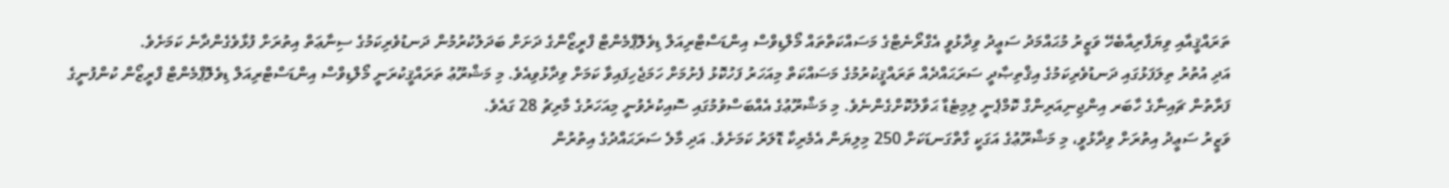ތަރައްޤީއާއި ވިޔަފާރިއާބެހޭ ވަޒީރު މުޙައްމަދު ސަޢީދު ވިދާޅުވީ އެގްރޯނެޓްގެ މަސައްކަތްތައް މޯލްޑިވްސް އިންޑަސްޓްރިއަލް ޑިވެލޮޕްމެންޓް ފްރީޒޯންގެ ދަށަށް ބަދަލުކުރުމުން ދަނޑުވެރިކަމުގެ ސިނާޢަތް އިތުރަށް ފުޅާވެގެންދާނެ ކަމަށެވެ.
އަދި އުތުރު ތިލަފަޅުގައި ދަނޑުވެރިކަމުގެ އިޤްތިޞާދީ ސަރަޙައްދެއް ތަރައްޤީކުރުމުގެ މަސައްކަތް މިއަހަރު ފަހުކޮޅު ފެށުމަށް ހަމަޖެހިފައިވާ ކަމަށް ވިދާޅުވިއެވެ. މި މަޝްރޫޢު ތަރައްޤީކުރަނީ މޯލްޑިވްސް އިންޑަސްޓްރިއަލް ޑިވެލޮޕްމެންޓް ފްރީޒޯން ކުންފުނީގެ ފަރާތުން ޗައިނާގެ ހާބަރ އިންޖިނިއަރިންގް ކޮމްޕެނީ ލިމިޓެޑާ ޙަވާލުކޮށްގެންނެވެ. މި މަޝްރޫޢުގެ އެއްބަސްވުމުގައި ސޮއިކުރެވުނީ މިއަހަރުގެ މާރިޗު 28 ގައެވެ.
ވަޒީރު ސަޢީދު އިތުރަށް ވިދާޅުވީ، މި މަޝްރޫޢުގެ އަގަކީ ގާތްގަނޑަކަށް 250 މިލިޔަން އެމެރިކާ ޑޮލަރު ކަމަށެވެ. އަދި މާލެ ސަރަޙައްދުގެ އިތުރުން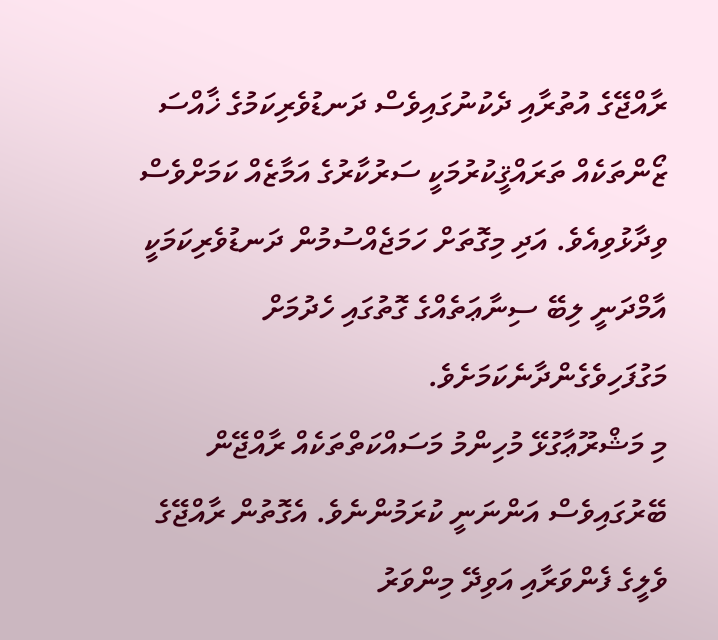ރާއްޖޭގެ އުތުރާއި ދެކުނުގައިވެސް ދަނޑުވެރިކަމުގެ ޚާއްސަ ޒޯންތަކެއް ތަރައްޤީކުރުމަކީ ސަރުކާރުގެ އަމާޒެއް ކަމަށްވެސް ވިދާޅުވިއެވެ. އަދި މިގޮތަށް ހަމަޖެއްސުމުން ދަނޑުވެރިކަމަކީ އާމްދަނީ ލިބޭ ސިނާޢަތެއްގެ ގޮތުގައި ހެދުމަށް މަގުފަހިވެގެންދާނެކަމަށެވެ.
މި މަޝްރޫޢާގުޅޭ މުހިންމު މަސައްކަތްތަކެއް ރާއްޖޭން ބޭރުގައިވެސް އަންނަނީ ކުރަމުންނެވެ. އެގޮތުން ރާއްޖޭގެ ވެލީގެ ފެންވަރާއި އަވިދޭ މިންވަރު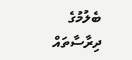ބެލުމުގެ ދިރާސާތައް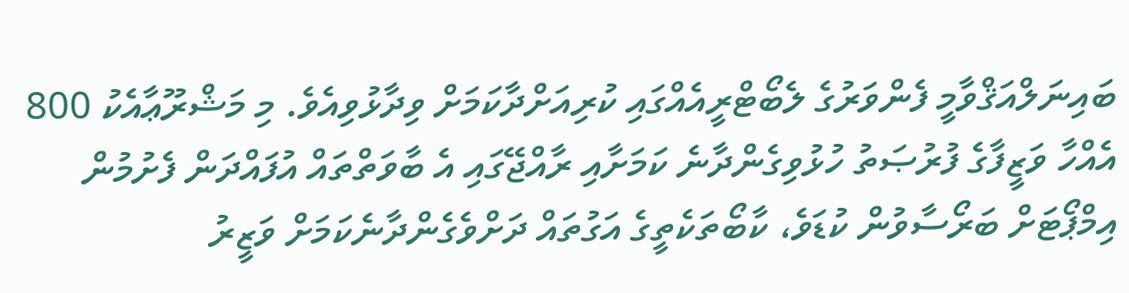ބައިނަލްއަޤްވާމީ ފެންވަރުގެ ލެބޯޓްރީއެއްގައި ކުރިއަށްދާކަމަށް ވިދާޅުވިއެވެ. މި މަޝްރޫޢާއެކު 800 އެއްހާ ވަޒީފާގެ ފުރުޞަތު ހުޅުވިގެންދާނެ ކަމަށާއި ރާއްޖޭގައި އެ ބާވަތްތައް އުފައްދަން ފެށުމުން އިމްޕޯޓަށް ބަރޯސާވުން ކުޑަވެ، ކާބޯތަކެތީގެ އަގުތައް ދަށްވެގެންދާނެކަމަށް ވަޒީރު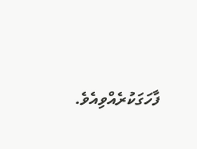ފާހަގަކުރެއްވިއެވެ.